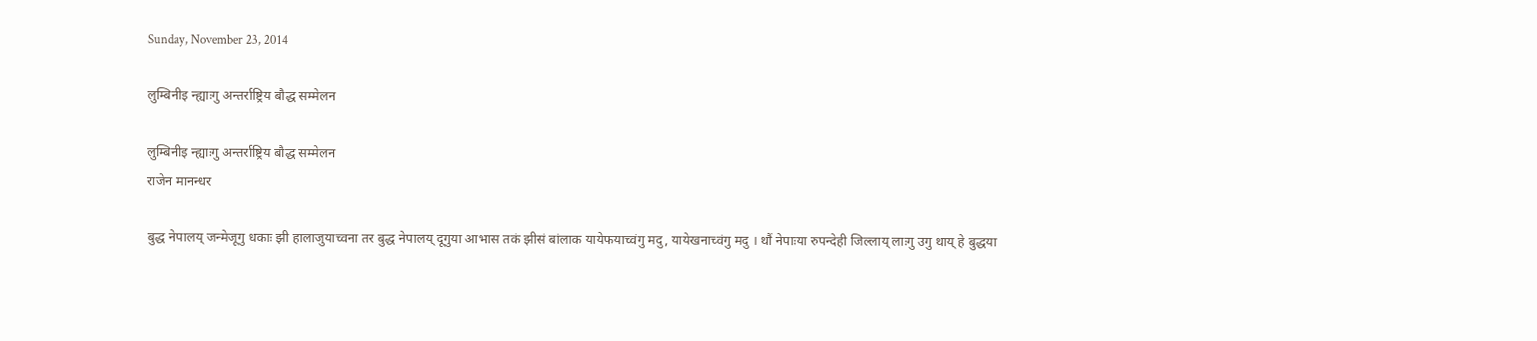Sunday, November 23, 2014

लुम्बिनीइ न्ह्याःगु अन्तर्राष्ट्रिय बौद्ध सम्मेलन

लुम्बिनीइ न्ह्याःगु अन्तर्राष्ट्रिय बौद्ध सम्मेलन
राजेन मानन्धर

बुद्ध नेपालय् जन्मेजूगु धकाः झी हालाजुयाच्वना तर बुद्ध नेपालय् दूगुया आभास तकं झीसं बांलाक यायेफयाच्वंगु मदु, यायेखनाच्वंगु मदु । थौं नेपाःया रुपन्देही जिल्लाय् लाःगु उगु थाय् हे बुद्धया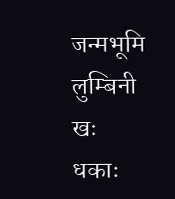जन्मभूमि लुम्बिनी खः धकाः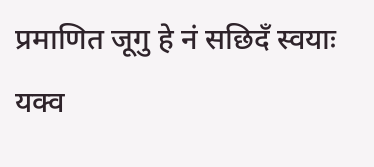प्रमाणित जूगु हे नं सछिदँ स्वयाः यक्व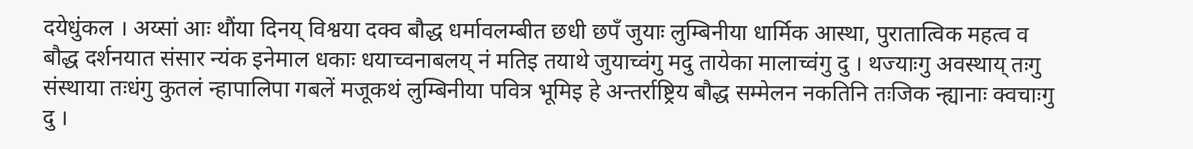दयेधुंकल । अय्सां आः थौंया दिनय् विश्वया दक्व बौद्ध धर्मावलम्बीत छधी छपँ जुयाः लुम्बिनीया धार्मिक आस्था, पुरातात्विक महत्व व बौद्ध दर्शनयात संसार न्यंक इनेमाल धकाः धयाच्वनाबलय् नं मतिइ तयाथे जुयाच्वंगु मदु तायेका मालाच्वंगु दु । थज्याःगु अवस्थाय् तःगु संस्थाया तःधंगु कुतलं न्हापालिपा गबलें मजूकथं लुम्बिनीया पवित्र भूमिइ हे अन्तर्राष्ट्रिय बौद्ध सम्मेलन नकतिनि तःजिक न्ह्यानाः क्वचाःगु दु ।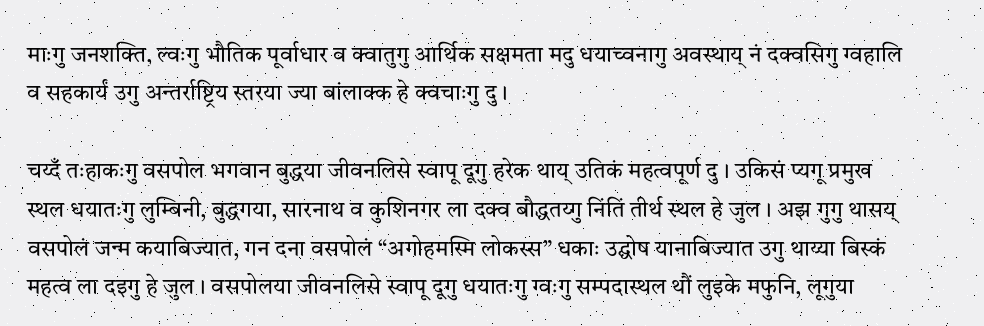माःगु जनशक्ति, ल्वःगु भौतिक पूर्वाधार व क्वातुगु आर्थिक सक्षमता मदु धयाच्वनागु अवस्थाय् नं दक्वसिगु ग्वहालि व सहकार्यं उगु अन्तर्राष्ट्रिय स्तरया ज्या बांलाक्क हे क्वचाःगु दु ।

चय्दँ तःहाकःगु वसपोल भगवान बुद्धया जीवनलिसे स्वापू दूगु हरेक थाय् उतिकं महत्वपूर्ण दु । उकिसं प्यगू प्रमुख स्थल धयातःगु लुम्बिनी, बुद्धगया, सारनाथ व कुशिनगर ला दक्व बौद्धतय्गु निंतिं तीर्थ स्थल हे जुल । अझ गुगु थासय् वसपोलं जन्म कयाबिज्यात, गन दना वसपोलं “अगोहमस्मि लोकस्स” धकाः उद्घोष यानाबिज्यात उगु थाय्या बिस्कं महत्व ला दइगु हे जुल । वसपोलया जीवनलिसे स्वापू दूगु धयातःगु ग्वःगु सम्पदास्थल थौं लुइके मफुनि, लूगुया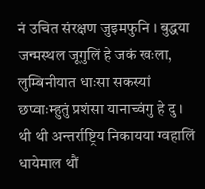नं उचित संरक्षण जुइमफुनि । बुद्धया जन्मस्थल जूगुलिं हे जकं खःला, लुम्बिनीयात धाःसा सकस्यां छप्वाःम्हुतुं प्रशंसा यानाच्वंगु हे दु । थी थी अन्तर्राष्ट्रिय निकायया ग्वहालिं धायेमाल थौं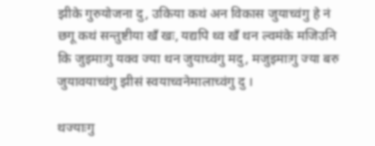झीके गुरुयोजना दु, उकिया कथं अन विकास जुयाच्वंगु हे नं छगू कथं सन्तुष्टीया खँ खः, यद्यपि थ्व खँ थन ल्वमंके मजिउनि कि जुइमाःगु यक्व ज्या थन जुयाच्वंगु मदु, मजुइमाःगु ज्या बरु जुयावयाच्वंगु झीसं स्वयाच्वनेमालाच्वंगु दु ।

थज्याःगु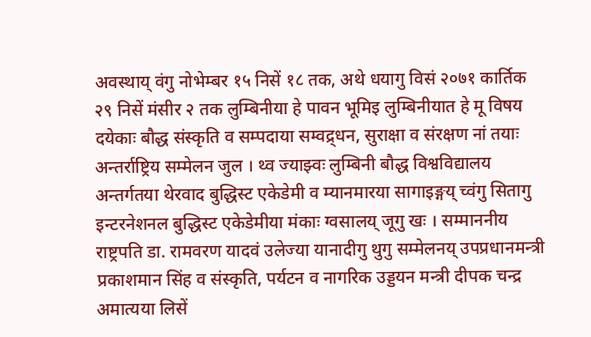अवस्थाय् वंगु नोभेम्बर १५ निसें १८ तक, अथे धयागु विसं २०७१ कार्तिक २९ निसें मंसीर २ तक लुम्बिनीया हे पावन भूमिइ लुम्बिनीयात हे मू विषय दयेकाः बौद्ध संस्कृति व सम्पदाया सम्वद्र्धन, सुराक्षा व संरक्षण नां तयाः अन्तर्राष्ट्रिय सम्मेलन जुल । थ्व ज्याझ्वः लुम्बिनी बौद्ध विश्वविद्यालय अन्तर्गतया थेरवाद बुद्धिस्ट एकेडेमी व म्यानमारया सागाइङ्गय् च्वंगु सितागु इन्टरनेशनल बुद्धिस्ट एकेडेमीया मंकाः ग्वसालय् जूगु खः । सम्माननीय राष्ट्रपति डा. रामवरण यादवं उलेज्या यानादीगु थुगु सम्मेलनय् उपप्रधानमन्त्री प्रकाशमान सिंह व संस्कृति, पर्यटन व नागरिक उड्डयन मन्त्री दीपक चन्द्र अमात्यया लिसें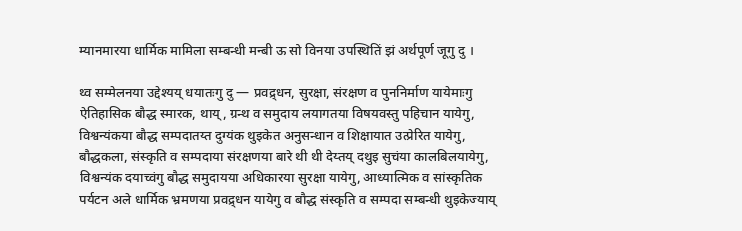म्यानमारया धार्मिक मामिला सम्बन्धी मन्बी ऊ सो विनया उपस्थितिं झं अर्थपूर्ण जूगु दु ।

थ्व सम्मेलनया उद्देश्यय् धयातःगु दु — प्रवद्र्धन, सुरक्षा, संरक्षण व पुननिर्माण यायेमाःगु ऐतिहासिक बौद्ध स्मारक, थाय्, ग्रन्थ व समुदाय लयागतया विषयवस्तु पहिचान यायेगु, विश्वन्यंकया बौद्ध सम्पदातय्त दुग्यंक थुइकेत अनुसन्धान व शिक्षायात उत्प्रेरित यायेगु, बौद्धकला, संस्कृति व सम्पदाया संरक्षणया बारे थी थी देय्तय् दथुइ सुचंया कालबिलयायेगु, विश्वन्यंक दयाच्वंगु बौद्ध समुदायया अधिकारया सुरक्षा यायेगु, आध्यात्मिक व सांस्कृतिक पर्यटन अले धार्मिक भ्रमणया प्रवद्र्धन यायेगु व बौद्ध संस्कृति व सम्पदा सम्बन्धी थुइकेज्याय्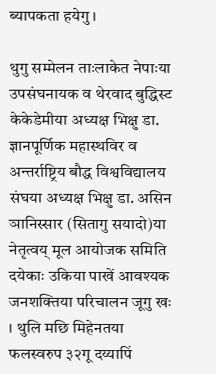ब्यापकता हयेगु ।

थुगु सम्मेलन ताःलाकेत नेपाःया उपसंघनायक व थेरवाद बुद्धिस्ट केकेडेमीया अध्यक्ष भिक्षु डा. ज्ञानपूर्णिक महास्थविर व अन्तर्राष्ट्रिय बौद्ध विश्वविद्यालय संघया अध्यक्ष भिक्षु डा. असिन ञानिस्सार (सितागु सयादो)या नेतृत्वय् मूल आयोजक समिति दयेकाः उकिया पाखें आवश्यक जनशक्तिया परिचालन जूगु खः । थुलि मछि मिहेनतया फलस्वरुप ३२गू दय्यापिं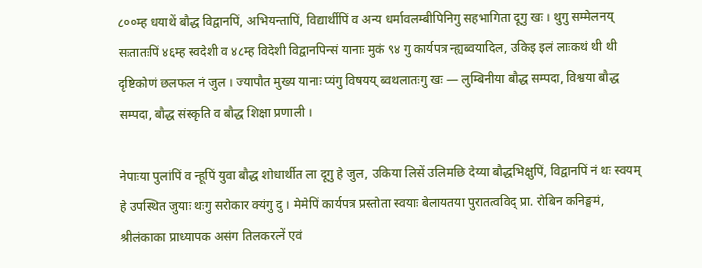८००म्ह धयाथें बौद्ध विद्वानपिं, अभियन्तापिं, विद्यार्थीपिं व अन्य धर्मावलम्बीपिनिगु सहभागिता दूगु खः । थुगु सम्मेलनय् सःतातःपिं ४६म्ह स्वदेशी व ४८म्ह विदेशी विद्वानपिन्सं यानाः मुकं ९४ गु कार्यपत्र न्ह्यब्वयादिल, उकिइ इलं लाःकथं थी थी दृष्टिकोणं छलफल नं जुल । ज्यापौत मुख्य यानाः प्यंगु विषयय् ब्वथलातःगु खः — लुम्बिनीया बौद्ध सम्पदा, विश्वया बौद्ध सम्पदा, बौद्ध संस्कृति व बौद्ध शिक्षा प्रणाली ।

नेपाःया पुलांपिं व न्हूपिं युवा बौद्ध शोधार्थीत ला दूगु हे जुल, उकिया लिसें उलिमछि देय्या बौद्धभिक्षुपिं, विद्वानपिं नं थः स्वयम् हे उपस्थित जुयाः थःगु सरोकार क्यंगु दु । मेमेपिं कार्यपत्र प्रस्तोता स्वयाः बेलायतया पुरातत्वविद् प्रा. रोबिन कनिङ्घमं, श्रीलंकाका प्राध्यापक असंग तिलकरत्नें एवं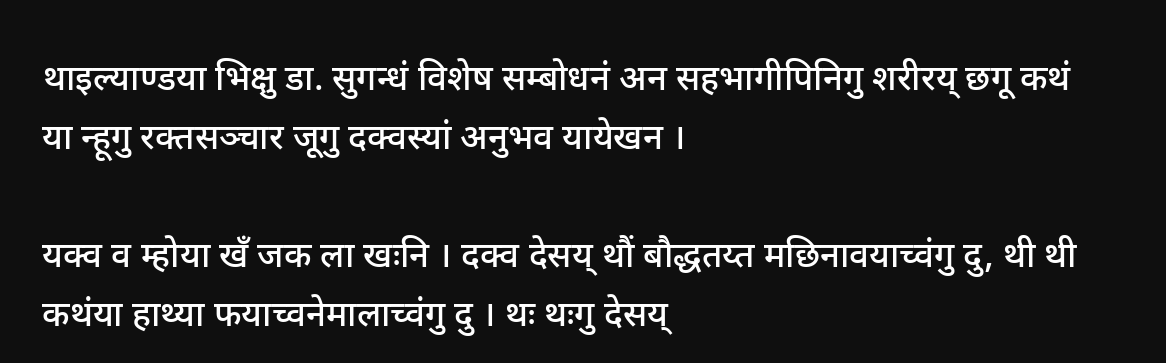थाइल्याण्डया भिक्षु डा. सुगन्धं विशेष सम्बोधनं अन सहभागीपिनिगु शरीरय् छगू कथं या न्हूगु रक्तसञ्चार जूगु दक्वस्यां अनुभव यायेखन ।

यक्व व म्होया खँ जक ला खःनि । दक्व देसय् थौं बौद्धतय्त मछिनावयाच्वंगु दु, थी थी कथंया हाथ्या फयाच्वनेमालाच्वंगु दु । थः थःगु देसय्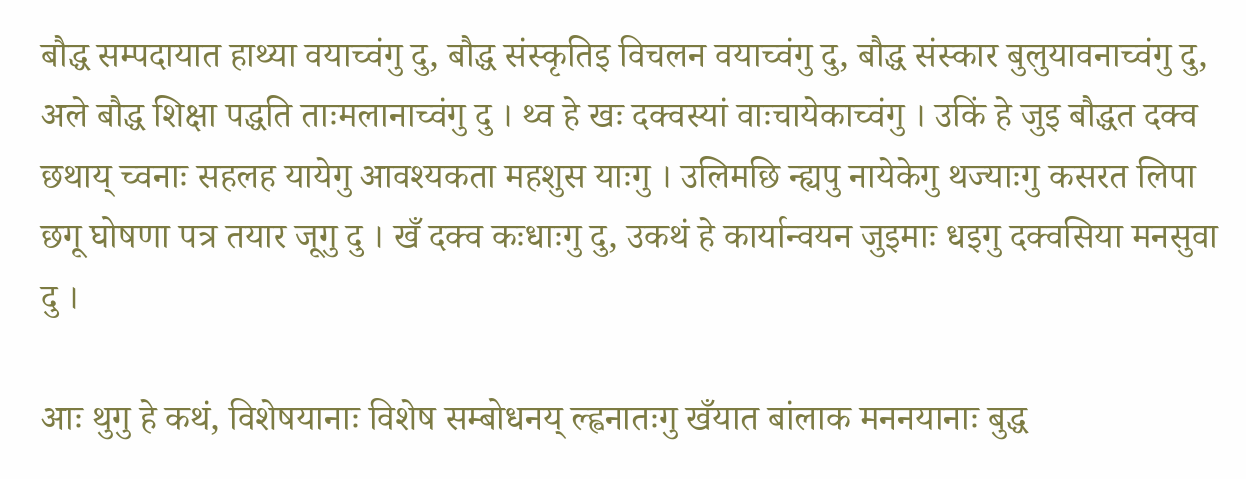बौद्ध सम्पदायात हाथ्या वयाच्वंगु दु, बौद्ध संस्कृतिइ विचलन वयाच्वंगु दु, बौद्ध संस्कार बुलुयावनाच्वंगु दु, अले बौद्ध शिक्षा पद्धति ताःमलानाच्वंगु दु । थ्व हे खः दक्वस्यां वाःचायेकाच्वंगु । उकिं हे जुइ बौद्धत दक्व छथाय् च्वनाः सहलह यायेगु आवश्यकता महशुस याःगु । उलिमछि न्ह्यपु नायेकेगु थज्याःगु कसरत लिपा छगू घोषणा पत्र तयार जूगु दु । खँ दक्व कःधाःगु दु, उकथं हे कार्यान्वयन जुइमाः धइगु दक्वसिया मनसुवा दु ।

आः थुगु हे कथं, विशेषयानाः विशेष सम्बोधनय् ल्ह्वनातःगु खँयात बांलाक मननयानाः बुद्ध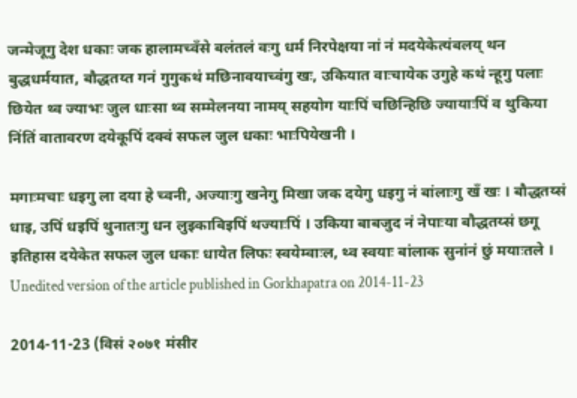जन्मेजूगु देश धकाः जक हालामच्वँसे बलंतलं वःगु धर्म निरपेक्षया नां नं मदयेकेत्यंबलय् थन बुद्धधर्मयात, बौद्धतय्त गनं गुगुकथं मछिनावयाच्वंगु खः, उकियात वाःचायेक उगुहे कथं न्हूगु पलाः छियेत थ्व ज्याभः जुल धाःसा थ्व सम्मेलनया नामय् सहयोग याःपिं चछिन्हिछि ज्यायाःपिं व थुकिया निंतिं वातावरण दयेकूपिं दक्वं सफल जुल धकाः भाःपियेखनी ।

मगाःमचाः धइगु ला दया हे च्वनी, अज्याःगु खनेगु मिखा जक दयेगु धइगु नं बांलाःगु खँ खः । बौद्धतय्सं धाइ, उपिं धइपिं थुनातःगु धन लुइकाबिइपिं थज्याःपिं । उकिया बाबजुद नं नेपाःया बौद्धतय्सं छगू इतिहास दयेकेत सफल जुल धकाः धायेत लिफः स्वयेम्वाःल, थ्व स्वयाः बांलाक सुनांनं छुं मयाःतले ।
Unedited version of the article published in Gorkhapatra on 2014-11-23

2014-11-23 (विसं २०७१ मंसीर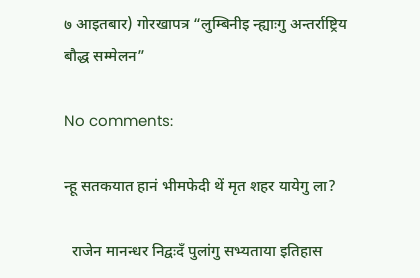७ आइतबार) गोरखापत्र “लुम्बिनीइ न्ह्याःगु अन्तर्राष्ट्रिय बौद्ध सम्मेलन”

No comments:

न्हू सतकयात हानं भीमफेदी थें मृत शहर यायेगु ला?

  राजेन मानन्धर निद्वःदँ पुलांगु सभ्यताया इतिहास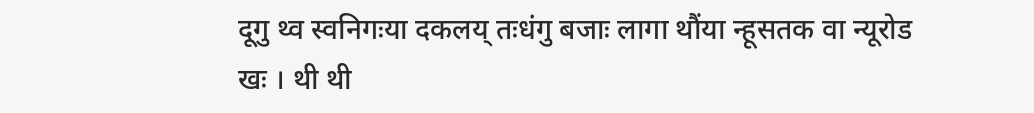दूगु थ्व स्वनिगःया दकलय् तःधंगु बजाः लागा थौंया न्हूसतक वा न्यूरोड खः । थी थी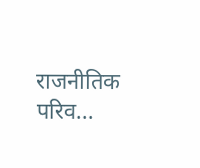राजनीतिक परिव...